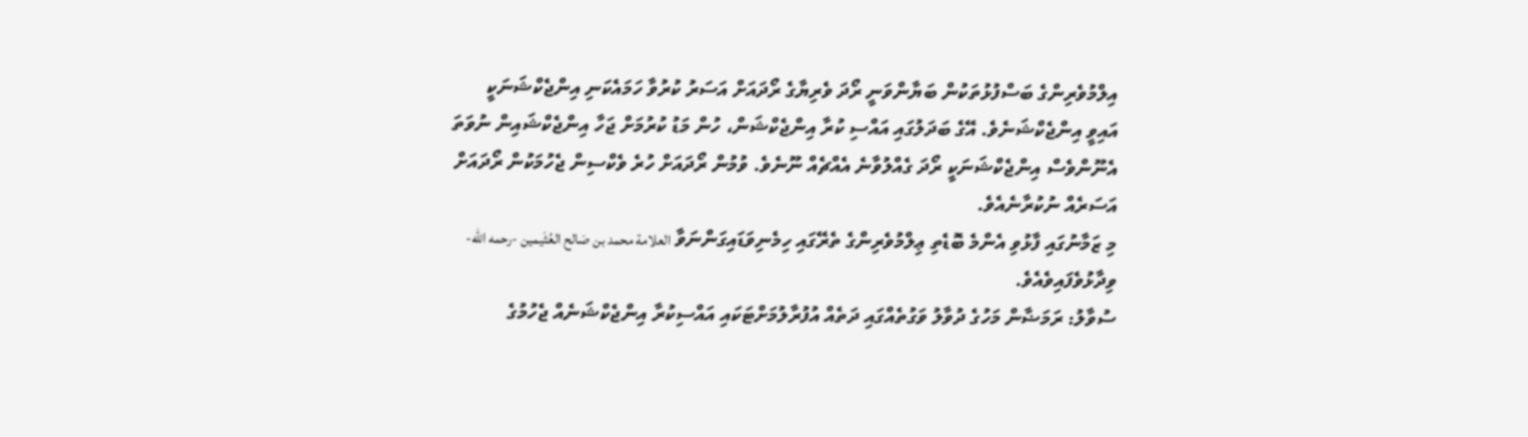އިލްމުވެރިންގެ ބަސްފުޅުތަކުން ބަޔާންވަނީ ރޯދަ ވެރިޔާގެ ރޯދައަށް އަސަރު ކުރުވާ ހަމައެކަނި އިންޖެކްޝަނަކީ އައިވީ އިންޖެކްޝަނެވެ. އޭގެ ބަދަލުގައި އައްސި ކުރާ އިންޖެކްޝަން، ހުން މަޑު ކުރުމަށް ޖަހާ އިންޖެކްޝައިން ނުވަތަ އެނޫންވެސް އިންޖެކްޝަނަކީ ރޯދަ ގެއްލުވާނެ އެއްޗެއް ނޫނެވެ. ވުމުން ރޯދައަށް ހުރެ ވެކްސިން ޖެހުމަކުން ރޯދައަށް އަސަރެއް ނުކުރާނެއެވެ.
މި ޒަމާނުގައި ފާޅުވި އެންމެ ބޮޑެތި ޢިލްމުވެރިންގެ ތެރޭގައި ހިމެނިވަޑައިގަންނަވާ العلامة محمد بن صَالح العُثَيمين -رحمه الله- ވިދާޅުވެފައިވެއެވެ.
ސުވާލު: ރަމަޟާން މަހުގެ ދުވާލު ވަގުތެއްގައި ދަތެއް އުފުރާލުމަށްޓަކައި އައްސިކުރާ އިންޖެކްޝަނެއް ޖެހުމުގެ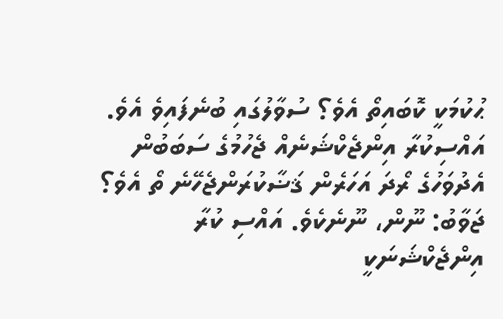ޙުކުމަކީ ކޮބައިތޯ އެވެ؟ ސުވާލުގައި ބުނެފައިވެ އެވެ. އައްސިކުރާ އިންޖެކްޝަނެއް ޖެހުމުގެ ސަބަބުން އެދުވަހުގެ ރޯދަ އަހަރެން ޤަޟާކުރަންޖެހޭނެ ތޯ އެވެ؟
ޖަވާބު: ނޫން، ނޫނެކެވެ. އައްސި ކުރާ އިންޖެކްޝަނަކީ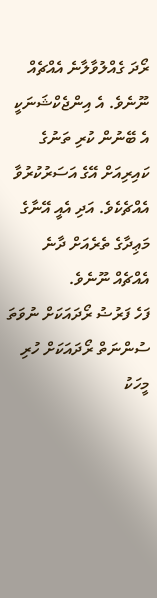ރޯދަ ގެއްލުވާލާނެ އެއްޗެއް ނޫނެވެ. އެ އިންޖެކްޝަނަކީ އެ ބޭނުން ކުރި ތަނުގެ ކައިރިއަށް އޭގެ އަސަރުކުރުވާ އެއްޗެކެވެ. އަދި އެއީ އޭނާގެ މަޢިދާގެ ތެރެއަށް ދާނެ އެއްޗެއް ނޫނެވެ.
ފަހެ ފަރުޟު ރޯދައަކަށް ނުވަތަ ސުންނަތް ރޯދައަކަށް ހުރި މީހަކު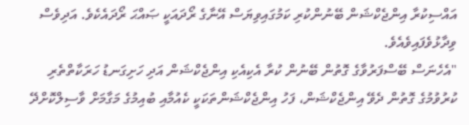އައްސިކުރާ އިންޖެކްޝަން ބޭނުންކުރި ކަމުގައިވިޔަސް އޭނާގެ ރޯދައަކީ ޞައްޙަ ރޯދައެކެވެ. އަދިވެސް ވިދާޅުވެފައިވެއެވެ.
"އެހެނަސް ބޭސްފަރުވާގެ ގޮތުން ބޭނުން ކުރާ އެކިއެކި އިންޖެކްޝަން އަދި ހަށިގަނޑު ހަރަކާތްތެރި ކުރުވުމުގެ ގޮތުން ދެވޭ އިންޖެކްޝަން، ފަހު އިންޖެކްޝަންތަކަކީ ކެއުމާއި ބުއިމުގެ މަގާމަށް ވާސިލްކޮށްދޭ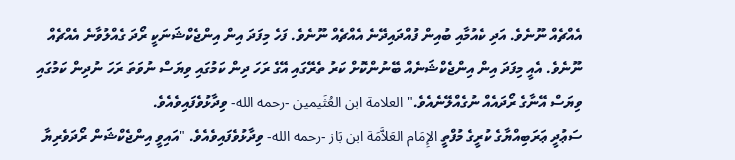އެއްޗެއް ނޫނެވެ. އަދި ކެއުމާއި ބުއިން ފުއްދައިދޭނެ އެއްޗެއް ނޫނެވެ. ފަހެ މިފަދަ އިން އިންޖެކްޝަނަކީ ރޯދަ ގެއްލުވާނެ އެއްޗެއް ނޫނެވެ. އެއީ މިފަދަ އިން އިންޖެކްޝަނެއް ބޭނުންކޮށް ކަރު ތެރޭގައި އޭގެ ރަހަ ދިން ކަމުގައި ވިޔަސް ނުވަތަ ރަހަ ނުދިން ކަމުގައި ވިޔަސް އޭނާގެ ރޯދައެއް ނުގެއްލޭނެއެވެ." العلامة ابن العُثَيمين -رحمه الله- ވިދާޅުވެފައިވެއެވެ.
ސަޢުދީ ޢަރަބިއްޔާގެ ކުރީގެ މުފްތީ الإِمَام العَلاَّمَة ابن بَاز -رحمه الله- ވިދާޅުވެފައިވެއެވެ. "އައިވީ އިންޖެކްޝަން ރޯދަވެރިޔާ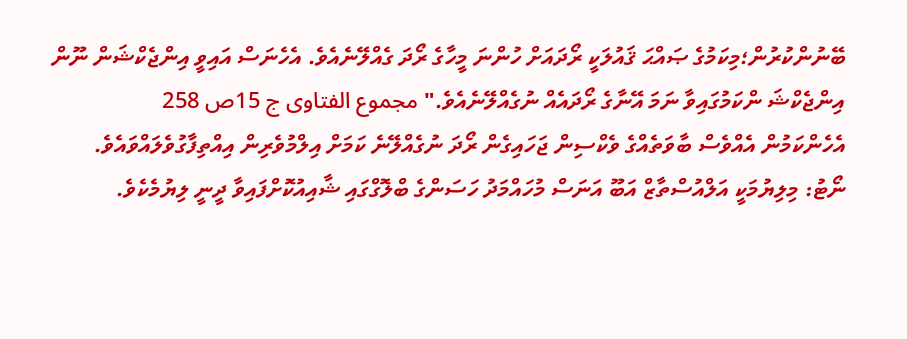ބޭނުންކުރުން؛މިކަމުގެ ޞައްޙަ ޤައުލަކީ ރޯދައަށް ހުންނަ މީހާގެ ރޯދަ ގެއްލޭނެއެވެ. އެހެނަސް އައިވީ އިންޖެކްޝަން ނޫން އިންޖެކްޝަ ންކަމުގައިވާ ނަމަ އޭނާގެ ރޯދައެއް ނުގެއްލޭނެއެވެ." مجموع الفتاوى ج 15ص 258
އެހެންކަމުން އެއްވެސް ބާވަތެއްގެ ވެކްސިން ޖަހައިގެން ރޯދަ ނުގެއްލޭނެ ކަމަށް އިލްމުވެރިން އިއްތިފާގުވެލައްވައެވެ.
ނޯޓު: މިލިޔުމަކީ އަލްއުސްތާޒް އަބޫ އަނަސް މުހައްމަދު ހަސަންގެ ބްލޮގްގައި ޝާއިއުކޮށްފައިވާ ދީނީ ލިޔުމެކެވެ.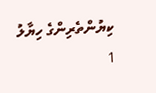ކިޔުންތެރިންގެ ހިޔާލު
1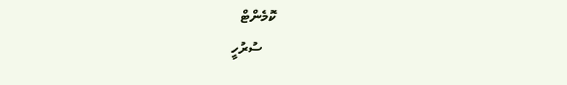ކޮމެންޓް
    ސުރުހީ